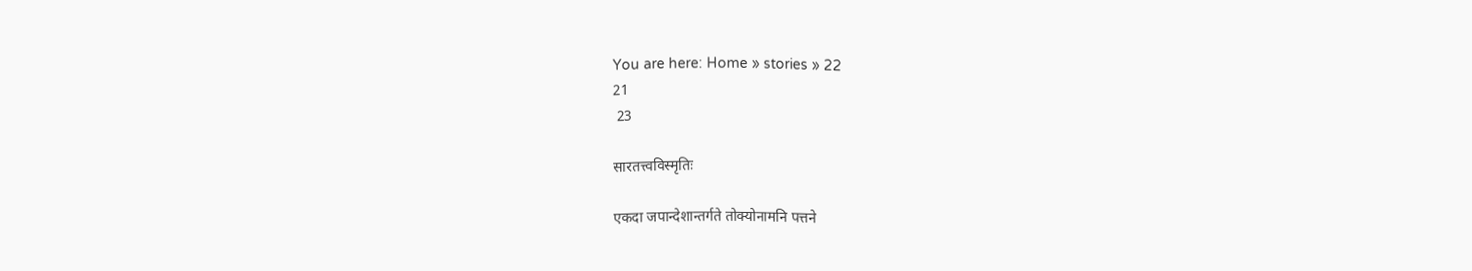You are here: Home » stories » 22
21
 23

सारतत्त्वविस्मृतिः

एकदा जपान्देशान्तर्गते तोक्योनामनि पत्तने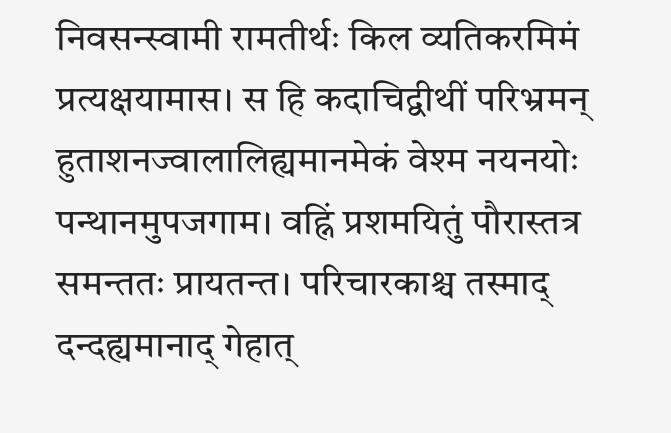निवसन्स्वामी रामतीर्थः किल व्यतिकरमिमं प्रत्यक्षयामास। स हि कदाचिद्वीथीं परिभ्रमन् हुताशनज्वालालिह्यमानमेकं वेश्म नयनयोः पन्थानमुपजगाम। वह्निं प्रशमयितुं पौरास्तत्र समन्ततः प्रायतन्त। परिचारकाश्च तस्माद् दन्दह्यमानाद् गेहात्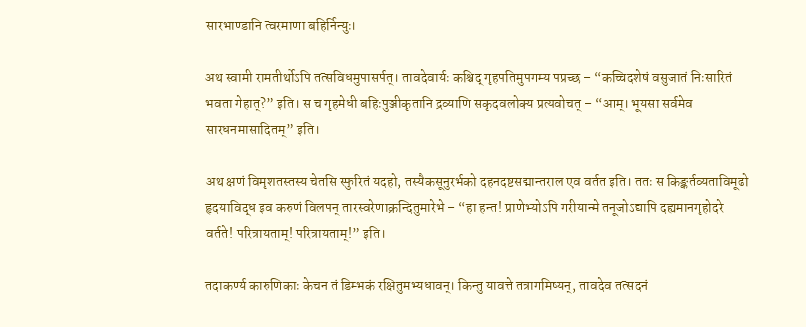सारभाण्डानि त्वरमाणा बहिर्निन्युः।

अथ स्वामी रामतीर्थोऽपि तत्सविधमुपासर्पत्। तावदेवार्यः कश्चिद् गृहपतिमुपगम्य पप्रच्छ – “कच्चिदशेषं वसुजातं निःसारितं भवता गेहात्?” इति। स च गृहमेधी बहिःपुञ्जीकृतानि द्रव्याणि सकृदवलोक्य प्रत्यवोचत् – “आम्। भूयसा सर्वमेव सारधनमासादितम्” इति।

अथ क्षणं विमृशतस्तस्य चेतसि स्फुरितं यदहो, तस्यैकसूनुरर्भको दहनदष्टसद्मान्तराल एव वर्तत इति। ततः स किङ्कर्तव्यताविमूढो हृदयाविद्ध इव करुणं विलपन् तारस्वरेणाक्रन्दितुमारेभे – “हा हन्त! प्राणेभ्योऽपि गरीयान्मे तनूजोऽद्यापि दह्यमानगृहोदरे वर्तते! परित्रायताम्! परित्रायताम्!” इति।

तदाकर्ण्य कारुणिकाः केचन तं डिम्भकं रक्षितुमभ्यधावन्। किन्तु यावत्ते तत्रागमिष्यन्, तावदेव तत्सदनं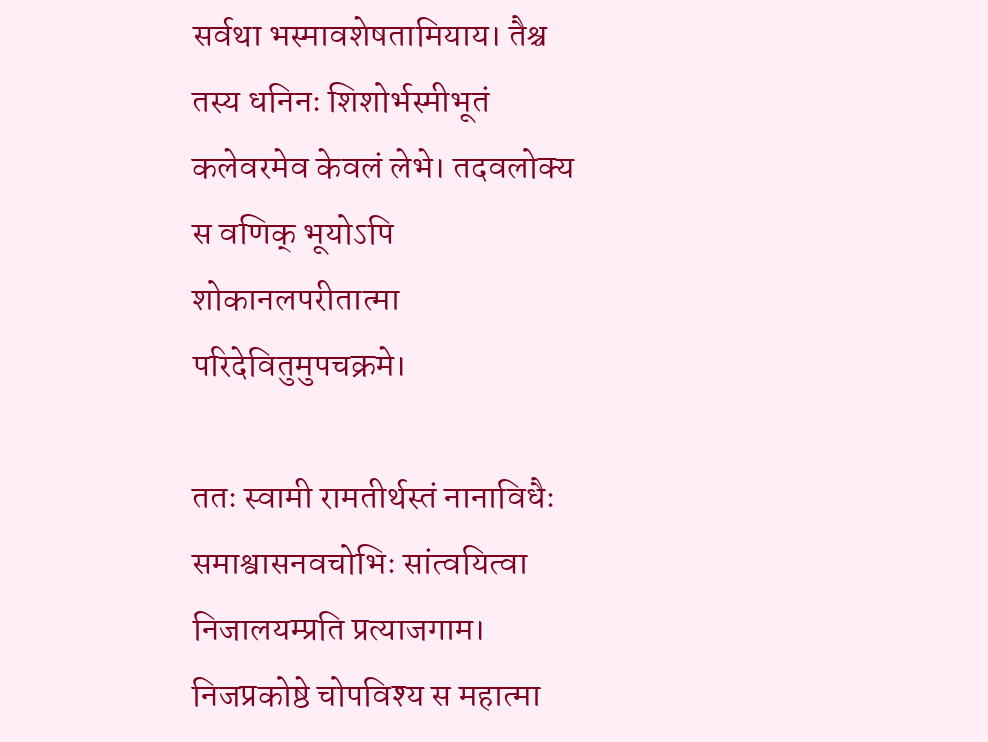सर्वथा भस्मावशेषतामियाय। तैश्च तस्य धनिनः शिशोर्भस्मीभूतं कलेवरमेव केवलं लेभे। तदवलोक्य स वणिक् भूयोऽपि शोकानलपरीतात्मा परिदेवितुमुपचक्रमे।

ततः स्वामी रामतीर्थस्तं नानाविधैः समाश्वासनवचोभिः सांत्वयित्वा निजालयम्प्रति प्रत्याजगाम। निजप्रकोष्ठे चोपविश्य स महात्मा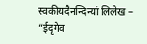स्वकीयदैनन्दिन्यां लिलेख – “ईदृगेव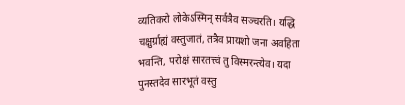व्यतिकरो लोकेऽस्मिन् सर्वत्रैव सञ्चरति। यद्धि चक्षुर्ग्राह्यं वस्तुजातं, तत्रैव प्रायशो जना अवहिता भवन्ति, परोक्षं सारतत्त्वं तु विस्मरन्त्येव। यदा पुनस्तदेव सारभूतं वस्तु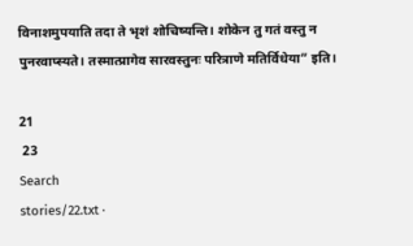विनाशमुपयाति तदा ते भृशं शोचिष्यन्ति। शोकेन तु गतं वस्तु न पुनरवाप्स्यते। तस्मात्प्रागेव सारवस्तुनः परित्राणे मतिर्विधेया” इति।

21
 23
Search
stories/22.txt ·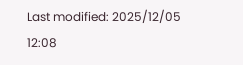Last modified: 2025/12/05 12:08